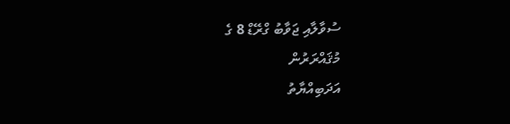ސުވާލާއި ޖަވާބު ގްރޭޑް 8 ގެ
މުޤައްރަރުން
އަދަބިއްޔާތު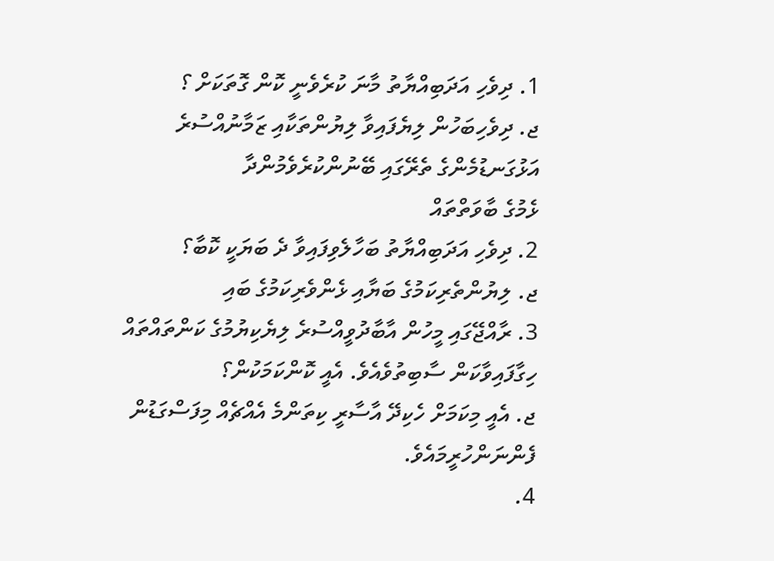1. ދިވެހި އަދަބިއްޔާތު މާނަ ކުރެވެނީ ކޮން ގޮތަކަށް ؟
ޖ. ދިވެހިބަހުން ލިޔެފައިވާ ލިޔުންތަކާއި ޒަމާނުއްސުރެ އަޅުގަނޑުމެންގެ ތެރޭގައި ބޭނުންކުރެވެމުންދާ
ޅެމުގެ ބާވަތްތައް
2. ދިވެހި އަދަބިއްޔާތު ބަހާލެވިފައިވާ ދެ ބަޔަކީ ކޮބާ؟
ޖ. ލިޔުންތެރިކަމުގެ ބަޔާއި ޅެންވެރިކަމުގެ ބައި
3. ރާއްޖޭގައި މީހުން އާބާދުވީއްސުރެ ލިޔެކިޔުމުގެ ކަންތައްތައް ހިގާފައިވާކަން ސާބިތުވެއެވެ. އެއީ ކޮންކަމަކުން؟
ޖ. އެއީ މިކަމަށް ހެކިދޭ އާސާރީ ކިތަންމެ އެއްޗެއް މިފަސްގަޑުން ފެންނަންހުރީމައެވެ.
4.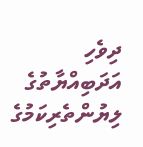ދިވެހި އަދަބިއްޔާތުގެ ލިޔުންތެރިކަމުގެ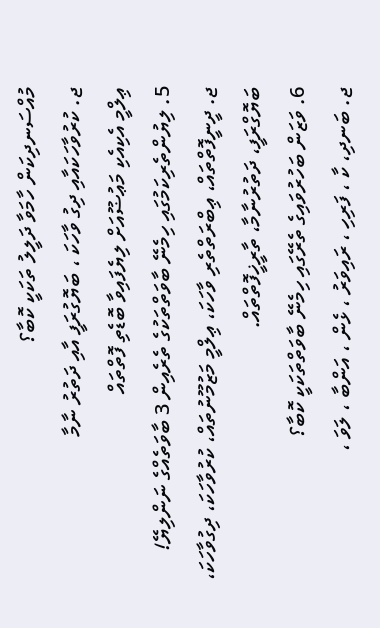މުއްސަނދިކަން ހާމަވާ ދަލީލު ތަކަކީ ކޮބާ؟
ޖ. ކުރުވާހަކައާއި ދިގު ވާހަކަ ، ބަޔޮގުރަފީ އާއި ދަތުރު ނާމާ
ޢިލްމީ އެކިއެކި މަޢުޟޫއަށް ލިޔެފައިވާ ބޮޑެތި ފޮތްތައް
5. ލިޔުންތެރިކަމުގައި ހިމެނޭ ބާވަތްތަކުގެ ތެރެއިން 3 ބާވަތެއްގެ ނަންލިޔޭ!
ޖ. ދީނީފޮތްތައް، ޢިބްރަތްތެރި ވާހަކަ، ޢިލްމީ މަޒުމޫނުތައް، ކުރުވާހަކަ، ދިގުވާހަކަ، ބަޔޮގްރަފީ، ދަތުރުނާމާ، ތާރީޚީފޮތްތައް.
6. ވަޒަން ބަހުރުވައިގެ ތެރޭގައި ހިމެނޭ ބާވަތްތަކަކީ ކޮބާ؟
ޖ. ބަނދި، ކާ ، ފަރިހި ، ރައިވަރު ، ޅެން ، އަންބާ ، ލަވަ ،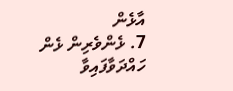އާޅެން
7. ޅެންވެރިން ޅެން ހައްދަވާފައިވާ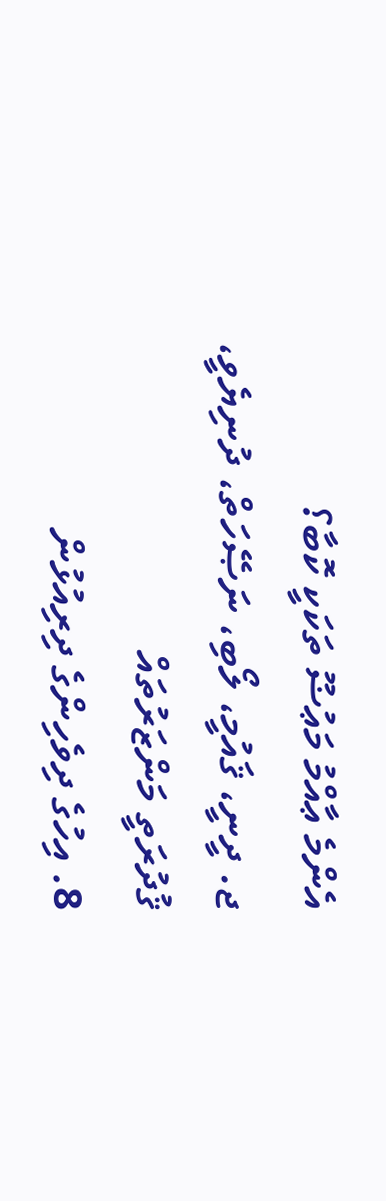އެންމެ ޢާއްމު މަޢުޟޫ ތަކަކީ ކޮބާ؟
ޖ. ދީނީ، ޤައުމީ، ލޯބި، ނަޞޭހަތް، ދުނިޔެވީ، ޤުދުރަތީ މަންޒަރުތައް
8. އިހުގެ ދިވެހިންގެ ދިރިއުޅުން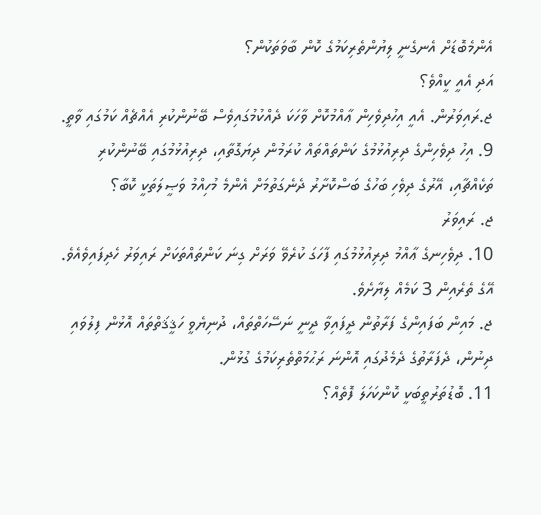އެންމެބޮޑަށް އެނގެނީ ލިޔުންތެރިކަމުގެ ކޮން ބާވަތަކުން؟
އަދި އެއީ ކީއްވެ؟
ޖ.ރައިވަރުން. އެއީ އިހުދިވެހިން ޢާއްމުކޮށް ވާހަކަ ދެއްކުމުގައިވެސް ބޭނުންކުރި އެއްޗެއް ކަމުގައި ވާތީ.
9. އިހު ދިވެހިންގެ ދިރިއުޅުމުގެ ކަންތައްތައް ކުރަމުން ދިޔަގޮތާއި، ދިރިއުޅުމުގައި ބޭނުންކުރި ތަކެއްޗާއި، އޭރުގެ ދިވެހި ބަހުގެ ބަސްކޮށާރު ދެނެގަތުމަށް އެންމެ މުހިއްމު ވަޞީލަތަކީ ކޮބާ؟
ޖ. ރައިވަރު
10. ދިވެހިނގެ ޢާއްމު ދިރިއުޅުމުގައި ފާހަގަ ކުރެވޭ ވަރަށް ގިނަ ކަންތައްތަކަށް ރައިވަރު ހެދިފައިވެއެވެ. އޭގެ ތެރެއިން 3 ކަމެއް ލިޔާށެވެ.
ޖ. މައިން ބަފައިންގެ ފަރާތުން ދީފައިވާ ދީނީ ނަސޭހަތްތައް، ދުނިޔެވީ ހަޤީޤަތްތައް އޮޅުން ފިލުވައި ދިނުން، ދެފަރާތުގެ ދެމެދުގައި އޮންނަ ރަޙުމަތްތެރިކަމުގެ ގުޅުން.
11. ބޮޑުތަރުތީބަކީ ކޮންކަހަލަ ފޮތެއް؟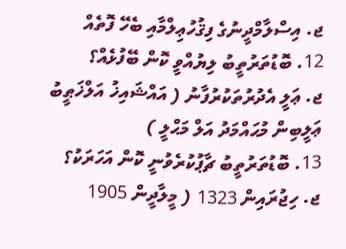ޖ. އިސްލާމްދީނުގެ ފިޤުހުޢިލްމާއި ބެހޭ ފޮތެއް
12. ބޮޑުތަރުތީބު ލިޔުއްވީ ކޮން ބޭފުޅެއް؟
ޖ. ޢަލީ އެދުރުތަކުރުފާނު ( އައްޝައިޚު އަލްޚަޠީބު ޢަލީބިން މުޙައްމަދު އަލް މަޙްލީ )
13. ބޮޑުތަރުތީބު ޗާޕުކުރެވުނީ ކޮން އަހަރަކު؟
ޖ. ހިޖުރައިން 1323 ( މީލާދީން 1905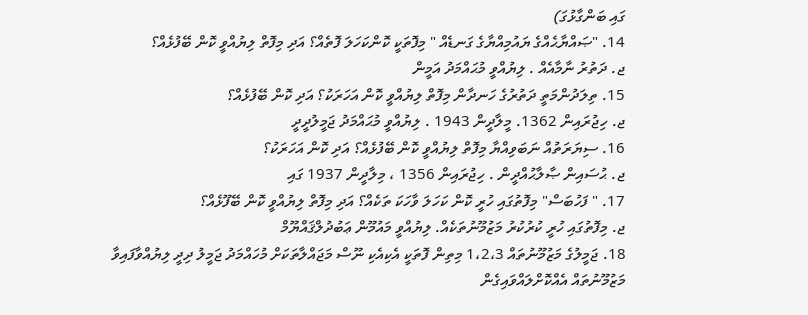ގައި ބަންގާޅުގަ)
14. "ޞައްޔާޙެއްގެ ޔައުމިއްޔާގެ ގަނޑެއް " މިފޮތަކީ ކޮންކަހަލަ ފޮތެއް؟ އަދި މިފޮތް ލިޔުއްވީ ކޮން ބޭފުޅެއް؟
ޖ. ދަތުރު ނާމާއެއް . ލިޔުއްވީ މުޙައްމަދު އަމީން
15. ތިލަދުންމަތީ ދަތުރުގެ ހަނދާން މިފޮތް ލިޔުއްވީ ކޮން އަހަރަކު؟ އަދި ކޮން ބޭފުޅެއް؟
ޖ. ހިޖުރައިން 1362. މީލާދީން 1943 . ލިޔުއްވީ މުޙައްމަދު ޖަމީލުދީދީ
16. ސިޔަރަތުއް ނަބަވިއްޔާ މިފޮތް ލިޔުއްވީ ކޮން ބޭފުޅެއް؟ އަދި ކޮން އަހަރަކު؟
ޖ. ޙުސައިން ޞާލާޙުއްދީން . ހިޖުރައިން 1356 ، މިލާދީން 1937 ގައި
17. " ފަހުބަސް" މިފޮތުގައި ހުރީ ކޮން ކަހަލަ ވާހަކަ ތަކެއް؟ އަދި މިފޮތް ލިޔުއްވީ ކޮން ބޭފޫޅެއް؟
ޖ. މިފޮތުގައި ހުރީ ކުރުކުރު މަޒުމޫނުތަކެއް. ލިޔުއްވީ މައުމޫން ޢަބުދުލްޤައްޔޫމް
18. ޖަމީލުގެ މަޒުމޫނުތައް 1،2،3 މިތިން ފޮތަކީ އެކިއެކި ނޫސް މަޖައްލާތަކަށް މުހައްމަދު ޖަމީލު ދިދީ ލިޔުއްވާފައިވާ މަޒުމޫނުތައް އެއްކޮށްލައްވައިގެން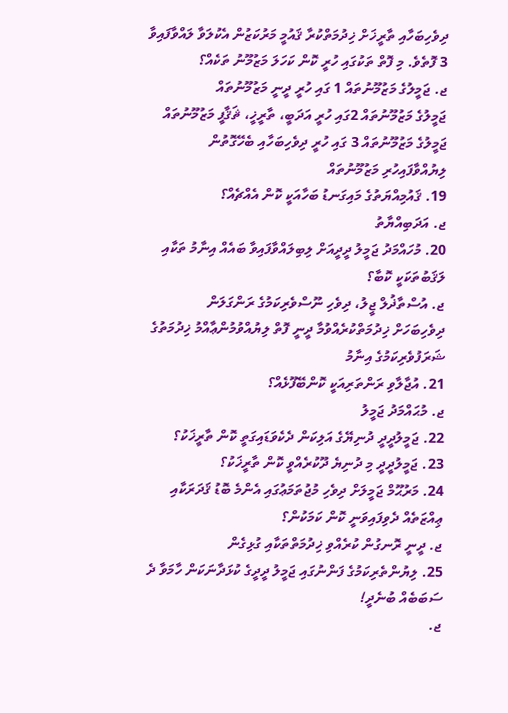ދިވެހިބަހާއި ތާރީޚަށް ޚިދުމަތްކުރާ ޤައުމީ މަރުކަޒުން އެކުލަވާ ލައްވާފައިވާ 3 ފޮތެވެ. މި ފޮތް ތަކުގައި ހުރީ ކޮން ކަހަލަ މަޒުމޫނު ތަކެއް؟
ޖ. ޖަމީލުގެ މަޒުމޫނުތައް 1 ގައި ހުރީ ދީނީ މަޒުމޫނުތައް
ޖަމީލުގެ މަޒުމޫނުތައް 2ގައި ހުރީ އަދަބީ، ތާރީޚީ، ޘަޤާފީ މަޒުމޫނުތައް
ޖަމީލުގެ މަޒުމޫނުތައް 3 ގައި ހުރީ ދިވެހިބަހާއި ބެހޭގޮތުން ލިޔުއްވާފައިހުރި މަޒުމޫނުތައް
19. ޤައުމިއްޔަތުގެ މައިގަނޑު ބަހާއަކީ ކޮން އެއްޗެއް؟
ޖ. އަދަބިއްޔާތު
20. މުހައްމަދު ޖަމީލު ދީދީއަށް ލިބިލައްވާފައިވާ ބައެއް އިނާމު ތަކާއި ލަޤަބުތަކަކީ ކޮބާ؟
ޖ. އުސްތާޛުލް ޖީލު، ދިވެހި ނޫސްވެރިކަމުގެ ރަންގަލަން
ދިވެހިބަހަށް ޚިދުމަތްކުރެއްވުމާ ދީނީ ފޮތް ލިޔުއްވުމުންޢާއްމު ޚިދުމަތުގެ ޝަރަފުވެރިކަމުގެ އިނާމު
21. އުޖާލާވި ރަންތަރިއަކީ ކޮންބޭފޫޅެއް؟
ޖ. މުޙައްމަދު ޖަމީލު
22. ޖަމީލުދީދީ ދުނިޔޭގެ އަލިކަން ދެކެވަޑައިގަތީ ކޮން ތާރީޚަކު؟
23. ޖަމީލުދީދީ މި ދުނިޔެ ދޫކުރެއްވީ ކޮން ތާރީޚަކު؟
24. މަރުޙޫމް ޖަމީލަށް ދިވެހި މުޖުތަމަޢުގައި އެންމެ ބޮޑު ޤަދަރަކާއި ޢިއްޒަތެއް ދެވިފައިވަނީ ކޮން ކަމަކުން؟
ޖ. ދީނީ ރޮނގުން ކުރެއްވި ޚިދުމަތްތަކާއި ގުޅިގެން
25. ލިޔުންތެރިކަމުގެ ފަންނުގައި ޖަމީލު ދީދީގެ ކުޅަދާނަކަން ހާމަވާ ދެ ސަބަބެއް ބުނެދީ!
ޖ.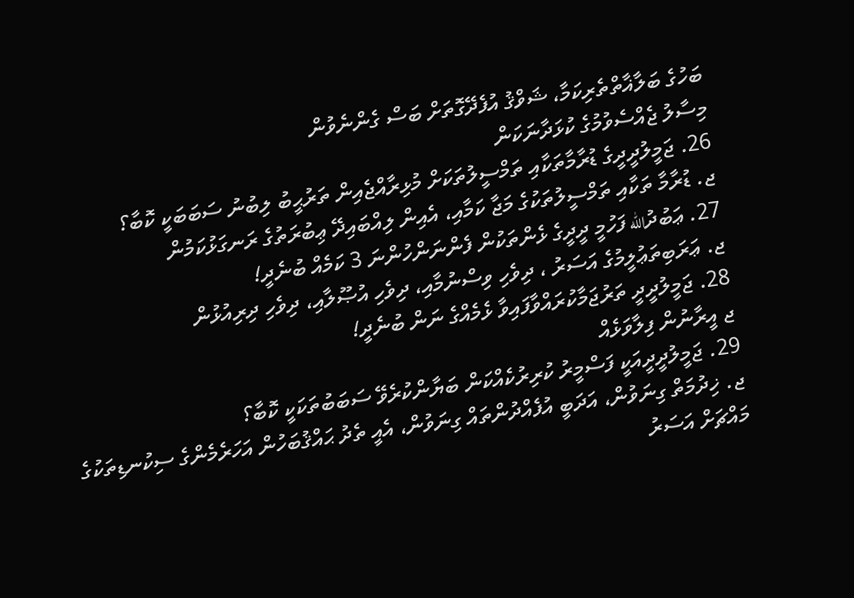ބަހުގެ ބަލާޣާތްތެރިކަމާ، ޝަވްޤު އުފެދޭގޮތަށް ބަސް ގެންނެވުން
މިސާލު ޖެއްސެވުމުގެ ކުޅަދާނަކަން
26. ޖަމީލުދީދީގެ ޑުރާމާތަކާއި ތަމްސީލުތަކަށް މުޅިރާއްޖެއިން ތަރުޙީބު ލިބުނު ސަބަބަކީ ކޮބާ؟
ޖ. ޑުރާމާ ތަކާއި ތަމްސީލުތަކުގެ މަޖާ ކަމާއި، އެއިން ލިއްބައިދޭ ޢިބުރަތުގެ ރަނގަޅުކަމުން
27. ޢަބުދުالله ފަހުމީ ދީދީގެ ޅެންތަކުން ފެންނަންހުންނަ 3 ކަމެއް ބުނެދީ!
ޖ. ޢަރަބިތަޢުލީމުގެ އަސަރު ، ދިވެހި ވިސްނުމާއި، ދިވެހި އުޞޫލާއި، ދިވެހި ދިރިއުޅުން
28. ޖަމީލުދީދީ ތަރުޖަމާކުރައްވާފައިވާ ޅެމެއްގެ ނަން ބުނެދީ!
ޖ އީރާނުން ފިލާވަޅެއް
29. ޖަމީލުދީދީއަކީ ފަސްމީރު ކުރިރުކެއްކަން ބަޔާންކުރެވޭ ސަބަބުތަކަކީ ކޮބާ؟
ޖ. ޚިދުމަތް ގިނަވުން، އަދަބީ އުފެއްދުންތައް ގިނަވުން، އެއީ ތެދު ޙައްޤުބަހުން އަހަރެމެންގެ ސިކުނޑިތަކުގެ މައްޗަށް އަސަރު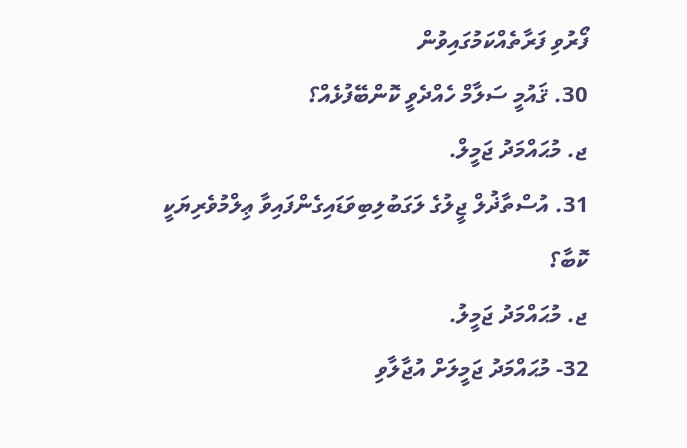ފޯރުވި ފަރާތެއްކަމުގައިވުން
30. ޤައުމީ ސަލާމް ހެއްދެވީ ކޮންބޭފުޅެއް؟
ޖ. މުޙައްމަދު ޖަމީލް.
31. އުސްތާޛުލް ޖީލުގެ ލަގަބުލިބިވަޑައިގެންފައިވާ ޢިލްމުވެރިޔަކީ ކޮބާ؟
ޖ. މުޙައްމަދު ޖަމީލު.
32- މުޙައްމަދު ޖަމީލަށް އުޖާލާވި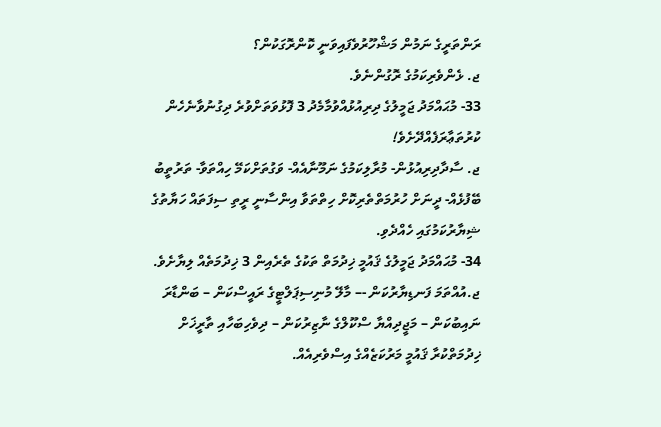ރަންތަރީގެ ނަމުން މަޝްހޫރުވެފައިވަނީ ކޮންރޮގަކުން؟
ޖ. ޅެންވެރިކަމުގެ ރޮގުންނެވެ.
33- މުޙައްމަދު ޖަމީލުގެ ދިރިއުޅުއްވުމާމެދު 3 ފޮޅުވަތަށްވުރެ ދިގުނުވާނެހެން ކުރުތަޢާރަފެއްދޭށެވެ!
ޖ. ސާދާދިރިއުޅުން- މުރާލިކަމުގެ ނަމޫނާއެއް- ވަގުތަށްކަމޭ ހިއްތަވާ- ތަރުތީބު ބޭފުޅެއް- ދީނަށް ހުރުމަތްތެރިކޮށް ހިތްތަވާ އިންސާނީ ރީތި ސިފަތައް ހަޔާތުގެ ޝިޔާރުކަމުގައި ހެއްދެވި.
34- މުޙައްމަދު ޖަމީލުގެ ޤައުމީ ޚިދުމަތް ތަކުގެ ތެރެއިން 3 ޚިދުމަތެއް ލިޔާށެވެ.
ޖ.އުއްތަމަ ފަނޑިޔާރުކަން -– މާލޭ މުނިސިޕަލްޓީގެ ރައީސްކަން – ބަންޑާރަ ނައިބުކަން – މަޖީދިއްޔާ ސްކޫލްގެ ނާޒިރުކަން – ދިވެހިބަހާއި ތާރީޚަށް ޚިދުމަތްކުރާ ޤައުމީ މަރުކަޒެއްގެ އިސްވެރިއެއް.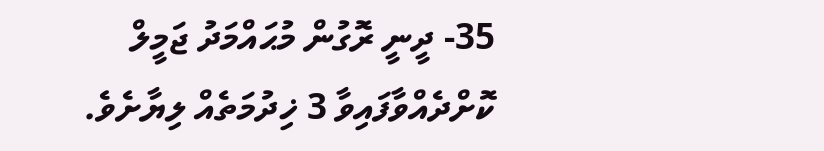35- ދީނީ ރޮގުން މުޙައްމަދު ޖަމީލް ކޮށްދެއްވާފައިވާ 3 ޚިދުމަތެއް ލިޔާށެވެ.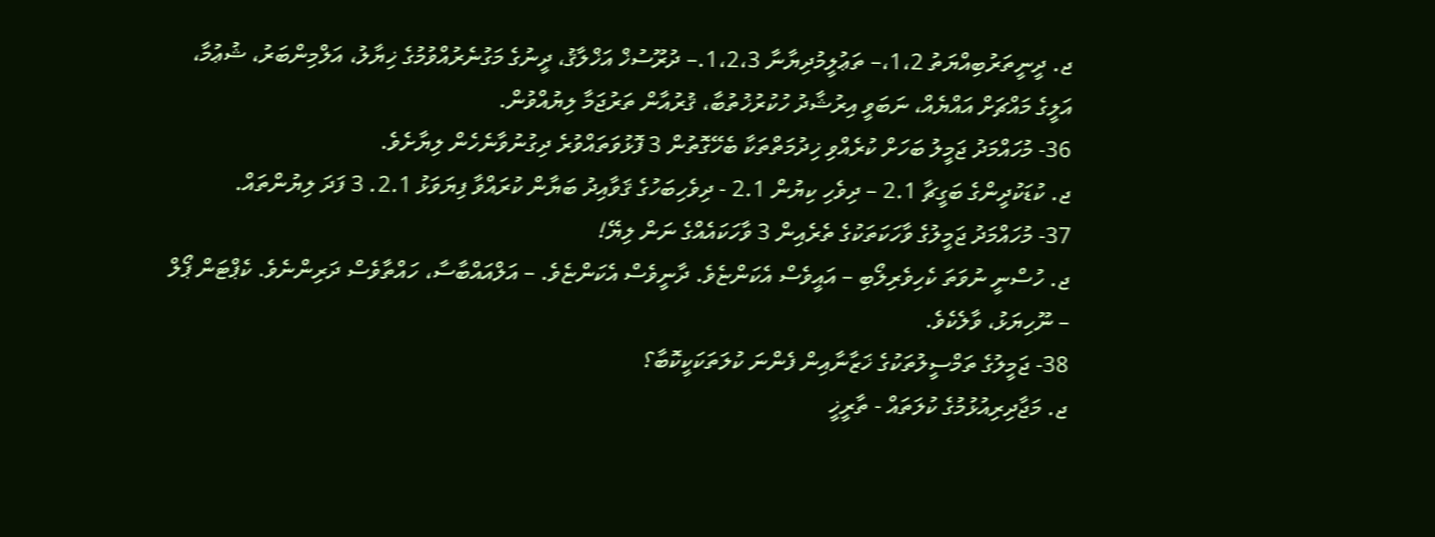ޖ. ދީނީތަރުބިއްޔަތު 1،2،– ތަޢުލީމުދިޔާނާ 1،2،3.– ދުރޫސުޚް އަޚްލާޤު، ދީނުގެ މަގުނެރުއްވުމުގެ ޚިޔާލު، އަލްމިންބަރު، ޝުޢުމާ، އަލީގެ މައްޗަށް އައްޔެއް، ނަބަވީ އިރުޝާދު ހުކުރުޚުތުބާ، ޤުރުއާން ތަރުޖަމާ ލިޔުއްވުން.
36- މުހައްމަދު ޖަމީލު ބަހަށް ކުރެއްވި ޚިދުމަތްތަކާ ބެހޭގޮތުން 3 ފޮޅުވަތައްވުރެ ދިގުނުވާނެހެން ލިޔާށެވެ.
ޖ. ކުޑަކުދީންގެ ބަގީޗާ 2.1 – ދިވެހި ކިޔުން 2.1 - ދިވެހިބަހުގެ ޤަވާއިދު ބަޔާން ކުރައްވާ ފިޔަވަޅު 2.1. 3 ފަދަ ލިޔުންތައް.
37- މުހައްމަދު ޖަމީލުގެ ވާހަކަތަކުގެ ތެރެއިން 3 ވާހަކައެއްގެ ނަން ލިޔޭ!
ޖ. ހުސްނީ ނުވަތަ ކެހިވެރިލޯބި – އައީވެސް އެކަންޏެވެ. ދާނީވެސް އެކަންޏެވެ. – އަލްއައްބާސާ، ހައްތާވެސް ދަރިންނެވެ. ކެޕްޓަން ޕޯލް – ނޫހިޔަޅު، ވާލެކެވެ.
38- ޖަމީލުގެ ތަމްސީލުތަކުގެ ޚަޒާނާއިން ފެންނަ ކުލަތަކަކީކޮބާ؟
ޖ. މަޖާދިރިއުޅުމުގެ ކުލަތައް - ތާރީޚީ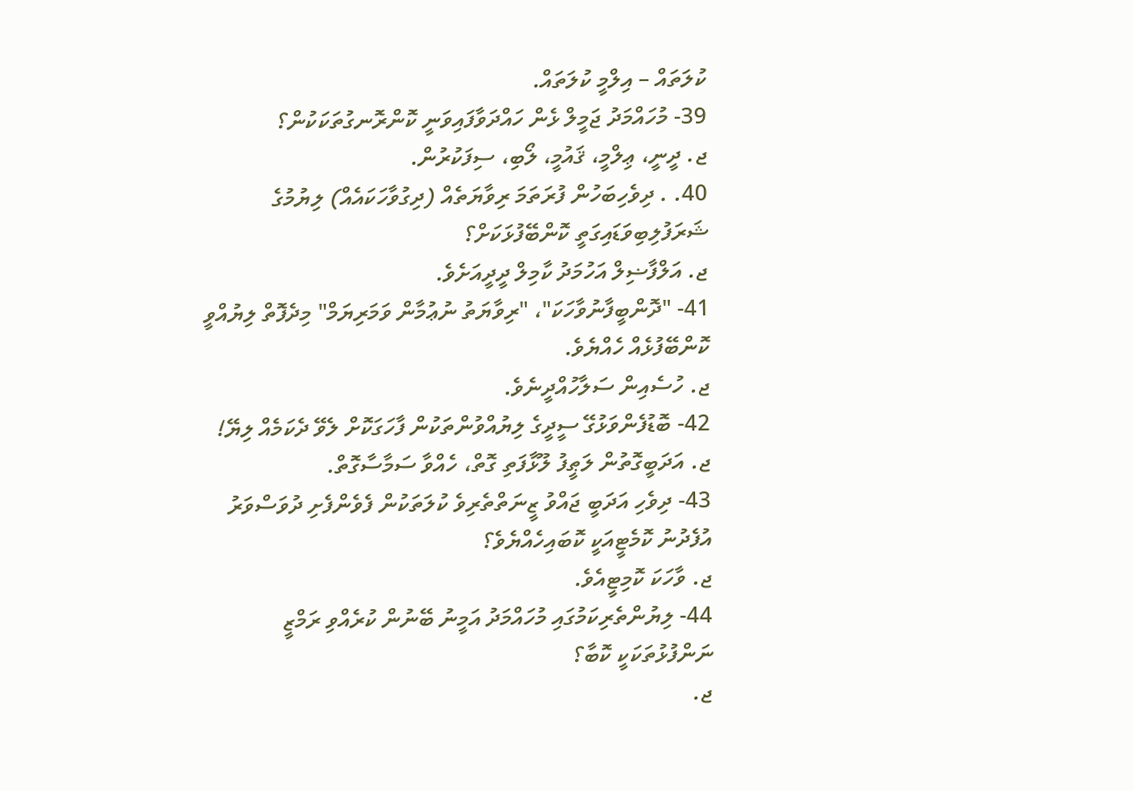ކުލަތައް – އިލްމީ ކުލަތައް.
39- މުހައްމަދު ޖަމީލް ޅެން ހައްދަވާފައިވަނީ ކޮންރޮނގުތަކަކުން؟
ޖ. ދީނީ، ޢިލްމީ، ޤައުމީ، ލޯބި، ސިފަކުރުން.
40. . ދިވެހިބަހުން ފުރަތަމަ ރިވާޔަތެއް (ދިގުވާހަކައެއް) ލިޔުމުގެ ޝަރަފުލިބިވަޑައިގަތީ ކޮންބޭފުޅަކަށް؟
ޖ. އަލްފާޟިލް އަހުމަދު ކާމިލް ދީދީއަށެވެ.
41- "ދޮންބީފާނުވާހަކަ"، "ރިވާޔަތު ނުޢުމާން ވަމަރިޔަމް" މިދެފޮތް ލިޔުއްވީ ކޮންބޭފުޅެއް ހެއްޔެވެ.
ޖ. ހުސެއިން ސަލާހުއްދީނެވެ.
42- ބޮޑުފެންވަޅުގޭ ސީދީގެ ލިޔުއްވުންތަކުން ފާހަގަކޮށް ލެވޭ ދެކަމެއް ލިޔޭ!
ޖ. އަދަބީގޮތުން ލަޠީފު ލޫޅާފަތި ގޮތް، ހެއްވާ ސަމާސާގޮތް.
43- ދިވެހި އަދަބީ ޖައްވު ޒީނަތްތެރިވެ ކުލަތަކުން ފެވެންފެށި ދުވަސްވަރު އުފެދުނު ކޮމެޓީއަކީ ކޮބައިހެއްޔެވެ؟
ޖ. ވާހަކަ ކޮމިޓީއެވެ.
44- ލިޔުންތެރިކަމުގައި މުހައްމަދު އަމީނު ބޭނުން ކުރެއްވި ރަމްޒީ ނަންފުޅުތަކަކީ ކޮބާ؟
ޖ.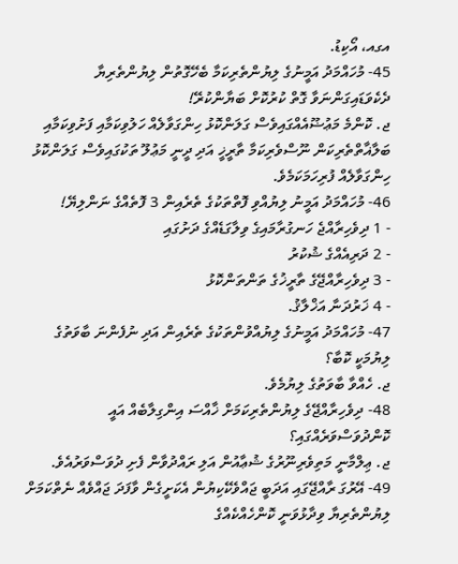އގއ، އޯކިޑު.
45- މުހައްމަދު އަމީނުގެ ލިޔުންތެރިކަމާ ބެހޭގޮތުން ލިޔުންތެރިޔާ ދެކެވަޑައިގަންނަވާ ގޮތް ކުރުކޮށް ބަޔާންކުރޭ!
ޖ. ކޮންމެ މަޢުޟޫއެއްގައިވެސް ގަލަންކޮޅު ހިންގަވާލެއް ހަލުވިކަމާއި ފަށުވިކަމާއި ބަލާޣާތްތެރިކަން ނޫސްވެރިކަމާ ތާރީޚީ އަދި ދީނީ މަޢުލޫ ތަކުގައިވެސް ގަލަންކޮޅު ހިންގަވާލެއް ފުރިހަމަކަމެވެ.
46- މުހައްމަދު އަމީނު ލިޔުއްވި ފޮތްތަކުގެ ތެރެއިން 3 ފޮތެއްގެ ނަންލިޔޭ!
- 1 ދިވެހިރާއްޖެ ހަނގުރާމައިގެ ވިލާގަޑެއްގެ ދަށުގައި
- 2 ދަރިއެއްގެ ޝުކުރު
- 3 ދިވެހިރާއްޖޭގެ ތާރީޚުގެ ތަންތަންކޮޅު
- 4 ޚަރުދަނާ އަޚްލާޤު.
47- މުހައްމަދު އަމީނުގެ ލިޔުއްވުންތަކުގެ ތެރެއިން އަދި ނުފެންނަ ބާވަތުގެ ލިޔުމަކީ ކޮބާ؟
ޖ. ހެއްވާ ބާވަތުގެ ލިޔުމެވެ.
48- ދިވެހިރާއްޖޭގެ ލިޔުންތެރިކަމަށް ޚާއްސަ އިންގިލާބެއް އައީ ކޮންދުވަސްވަރެއްގައި؟
ޖ. ޢިލްމާނީ މަތިވެރިނޫރުގެ ޝުޢާއުން އަލި ރައްދުވާން ފެށި ދުވަސްވަރުއެވެ.
49- އޭރުގަ ރާއްޖޭގައި އަދަބީ ޖައްވެކޭކިޔުން އެކަށީގެން ވާފަދަ ޖައްވެއް ނެތްކަމަށް ލިޔުންތެރިޔާ ވިދާޅުވަނީ ކޮންހެއްކެއްގެ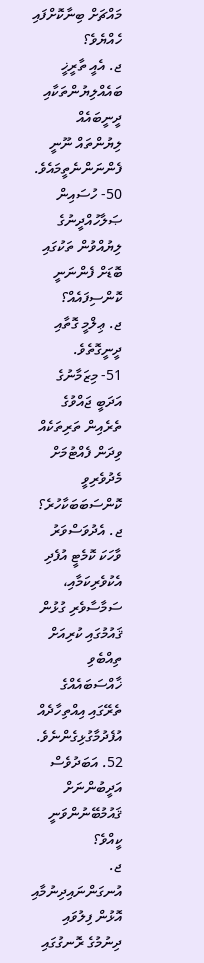މައްޗަށް ބިނާކޮށްފައި ހެއްޔެވެ؟
ޖ. އެއީ ތާރީޚީ ބައެއްލިޔުންތަކާއި ދީނީބައެއް ލިޔުންތައް ނޫނީ ފެންނަންނެތީމައެވެ.
50- ހުސައިން ޞަލާހުއްދީނުގެ ލިޔުއްވުން ތަކުގައި ބޮޑަށް ފެންނަނީ ކޮންސިފައެއް؟
ޖ. ޢިލްމީ ގޮތާއި ދީނީގޮތެވެ.
51- މިޒަމާނުގެ އަދަބީ ޖައްވުގެ ތެރެއިން ތަރިތަކެއް ވިދަން ފެއްޓުމަށް މެދުވެރިވީ ކޮންސަބަބަކާހުރެ؟
ޖ. އެދުވަސްވަރު ވާހަކަ ކޮމެޓީ އުފެދި އެކުވެރިކަމާއި، ސަމާސާވެރި ގުޅުން ޤައުމުގައި ކުރިއަށް ތިއްބެވި ޚާއްސަބައެއްގެ ތެރޭގައި އިއްތިހާދެއް އުފެދުމާގުޅިގެންނެވެ.
52. އަބަދުވެސް އަދީބުންނަށް ޤައުމުބޭނުންވަނީ ކީއްވެ؟
ޖ. އުނގަންނައިދިނުމާއި އޮޅުން ފިލުވައި ދިނުމުގެ ރޮނގުގައި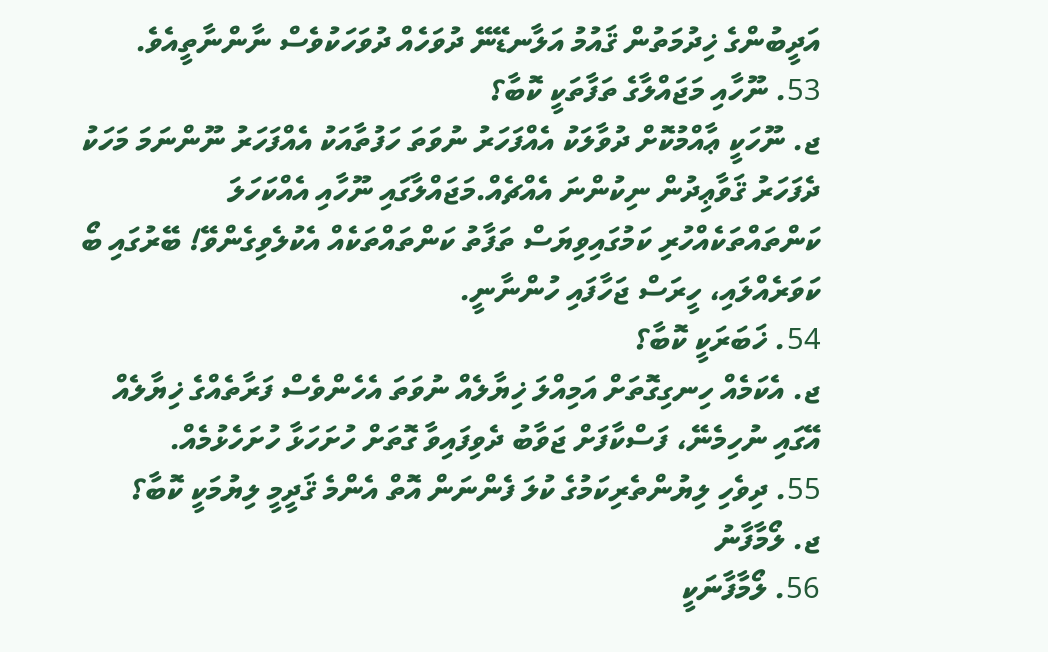އަދީބުންގެ ޚިދުމަތުން ޤައުމު އަލާނޑޭނޭ ދުވަހެއް ދުވަހަކުވެސް ނާންނާތީއެވެ.
53. ނޫހާއި މަޖައްލާގެ ތަފާތަކީ ކޮބާ؟
ޖ. ނޫހަކީ ޢާއްމުކޮށް ދުވާލަކު އެއްފަހަރު ނުވަތަ ހަފުތާއަކު އެއްފަހަރު ނޫންނަމަ މަހަކު ދެފަހަރު ޤަވާޢިދުން ނިކުންނަ އެއްޗެއް.މަޖައްލާގައި ނޫހާއި އެއްކަހަލަ ކަންތައްތަކެއްހުރި ކަމުގައިވިޔަސް ތަފާތު ކަންތައްތަކެއް އެކުލެވިގެންވޭ! ބޭރުގައި ބޯ ކަވަރެއްލައި، ހީރަސް ޖަހާފައި ހުންނާނީ.
54. ޚަބަރަކީ ކޮބާ؟
ޖ. އެކަމެއް ހިނގިގޮތަށް އަމިއްލަ ޚިޔާލެއް ނުވަތަ އެހެންވެސް ފަރާތެއްގެ ޚިޔާލެއް އޭގައި ނުހިމެނޭ، ފަސްކާފަށް ޖަވާބު ދެވިފައިވާ ގޮތަށް ހުށަހަޅާ ހުށަހެޅުމެއް.
55. ދިވެހި ލިޔުންތެރިކަމުގެ ކުލަ ފެންނަން އޮތް އެންމެ ޤަދީމީ ލިޔުމަކީ ކޮބާ؟
ޖ. ލޯމާފާނު
56. ލޯމާފާނަކީ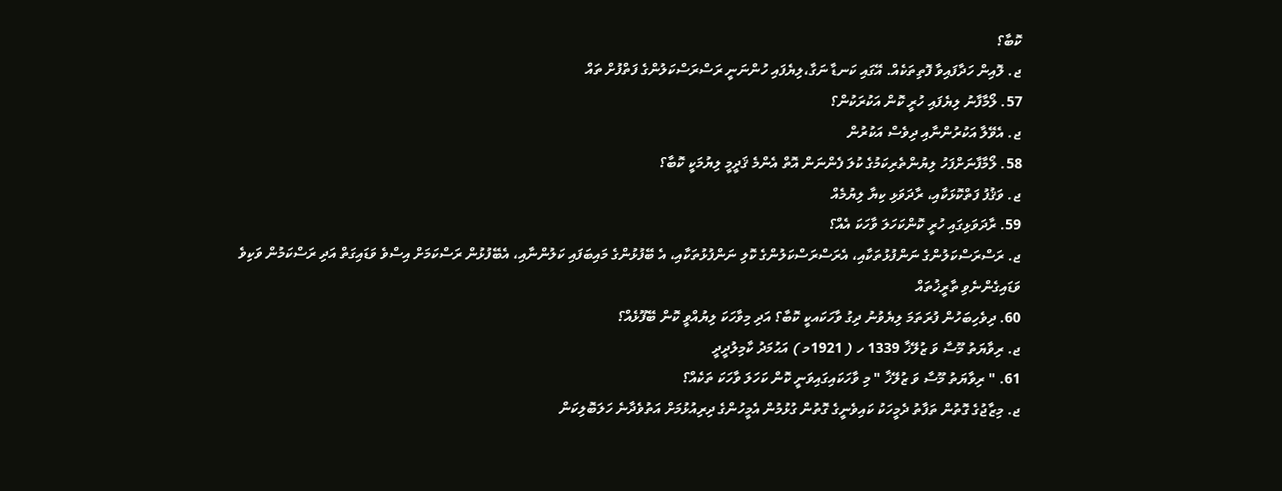ކޮބާ؟
ޖ. ލޮއިން ހަދާފައިވާ ފޮތިތަކެއް. އޭގައި ކަނޑާ ނަގާ،ލިޔެފައި ހުންނަނީ ރަސްރަސްކަލުންގެ ފަތްފުށް ތައް
57. ލޯމާފާނު ލިޔެފައި ހުރީ ކޮން އަކުރަކުން؟
ޖ. އެވޭލާ އަކުރުންނާއި ދިވެސް އަކުރުން
58. ލޯމާފާނަށްފަހު ލިޔުންތެރިކަމުގެ ކުލަ ފެންނަން އޮތް އެންމެ ޤަދީމީ ލިޔުމަކީ ކޮބާ؟
ޖ. ވަޤުފު ފަތްކޮޅަކާއި، ރާދަވަޅި ކިޔާ ލިޔުމެއް
59. ރާދަވަޅިގައި ހުރީ ކޮންކަހަލަ ވާހަކަ އެއް؟
ޖ. ރަސްރަސްކަލުންގެ ނަންފުޅުތަކާއި، އެރަސްރަސްކަލުންގެ ކޮލި ނަންފުޅުތަކާއި، އެ ބޭފުޅުންގެ މައިބަފައި ކަލުންނާއި، އެބޭފުޅުން ރަސްކަމަށް އިސްވެ ވަޑައިގަތް އަދި ރަސްކަމުން ވަކިވެ ވަޑައިގެންނެވި ތާރީޚުތައް
60. ދިވެހިބަހުން ފުރަތަމަ ލިޔެވުނު ދިގު ވާހަކައކީ ކޮބާ؟ އަދި މިވާހަކަ ލިޔުއްވީ ކޮން ބޭފޫޅެއް؟
ޖ. ރިވާޔަތު މޫސާ ވަ ޒުލޭޚާ 1339 ހ ( 1921މ ) އަޙުމަދު ކާމިލުދީދީ
61. " ރިވާޔަތު މޫސާ ވަ ޒުލޭޚާ " މި ވާހަކައިގައިވަނީ ކޮން ކަހަލަ ވާހަކަ ތަކެއް؟
ޖ. މިޒާޖުގެ ގޮތުން ތަފާތު ދެމީހަކު ކައިވެނީގެ ގޮތުން ގުޅުމުން އެމީހުންގެ ދިރިއުޅުމަށް އަތުވެދާނެ ހަލަބޮލިކަން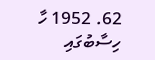62. 1952 ހާ ހިސާބުގައި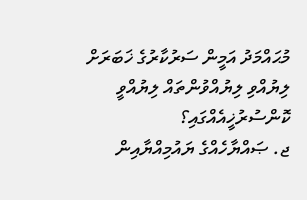މުޙައްމަދު އަމީން ސަރުކާރުގެ ޚަބަރަށް ލިޔުއްވި ލިޔުއްވުންތައް ލިޔުއްވީ ކޮންސުރުޚީއެއްގައި؟
ޖ. ޞައްޔާހެއްގެ ޔައުމިއްޔާއިން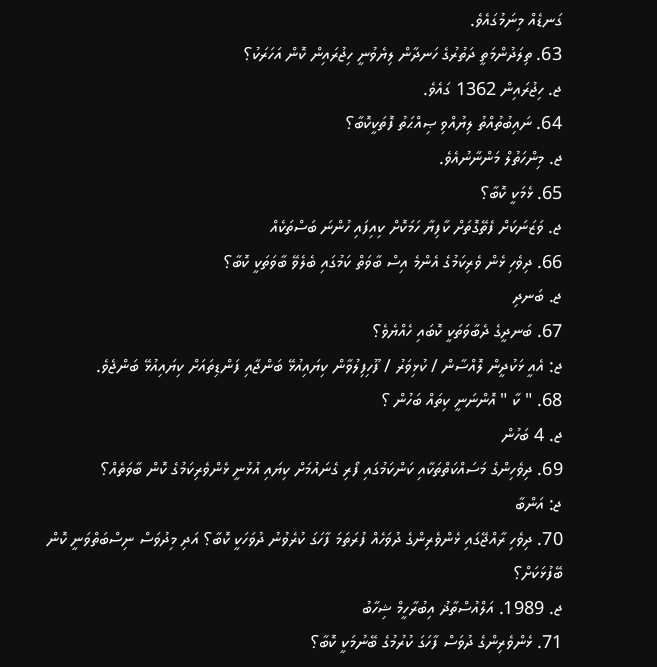ގަނޑެއް މިނަމުގައެވެ.
63. ތިލަދުންމަތީ ދަތުރުގެ ހަނދާން ލިޔެވުނީ ހިޖުރައިން ކޮން އަހަރަކު؟
ޖ. ހިޖުރައިން 1362 ގައެވެ.
64. ނައިބުތުއްތު ލިޔުއްވި ޞިއްޙަތު ފޮތަކީކޮބާ؟
ޖ. މިންހަތުލް މަންނާނުއެވެ.
65. ޅެމަކީ ކޮބާ؟
ޖ. ވަޒަނަކަށް ފެތޭގޮތަށް ކާފިޔާ ހަމަކޮށް ކިއިފައި ހުންނަ ބަސްތަކެއް
66. ދިވެހި ޅެން ވެރިކަމުގެ އެންމެ އިސް ބާވަތް ކަމުގައި ބެލެވޭ ބާވަތަކީ ކޮބާ؟
ޖ. ބަނދި
67. ބަނދީގެ ދެބާވަތަކީ ކޮބައި ހެއްޔެވެ؟
ޖ: އެއީ ޅަކުދީން ލޮއްސާން / ކުޅިވަރު / ފޫހިފިލުވާން ކިޔައިއުޅޭ ބަންޖާއި ފަންޑިތައަށް ކިޔައިއުޅޭ ބަންޖެވެ.
68. " ކާ " އޮންނަނީ ކިތައް ބަހުން ؟
ޖ. 4 ބަހުން
69. ދިވެހިންގެ މަސައްކަތްތަކާއި ކަންކަމުގައި ފޯރި ގެނައުމަށް ކިޔައި އުޅުނީ ޅެންވެރިކަމުގެ ކޮން ބާވަތެއް؟
ޖ: އަންބާ
70. ދިވެހި ރާއްޖޭގައި ޅެންވެރިންގެ ދުވަހެއް ފުރަތަމަ ފާހަގަ ކުރެވުނު ދުވަހަކީ ކޮބާ؟ އަދި މިދުވަސް ނިސްބަތްވަނީ ކޮން ބޭފުޅަކަށް؟
ޖ. 1989. އަލްއުސްތާޛު އިބުރާހީމް ޝިހާބު
71. ޅެންވެރިންގެ ދުވަސް ފާހަގަ ކުރުމުގެ ބޭނުމަކީ ކޮބާ؟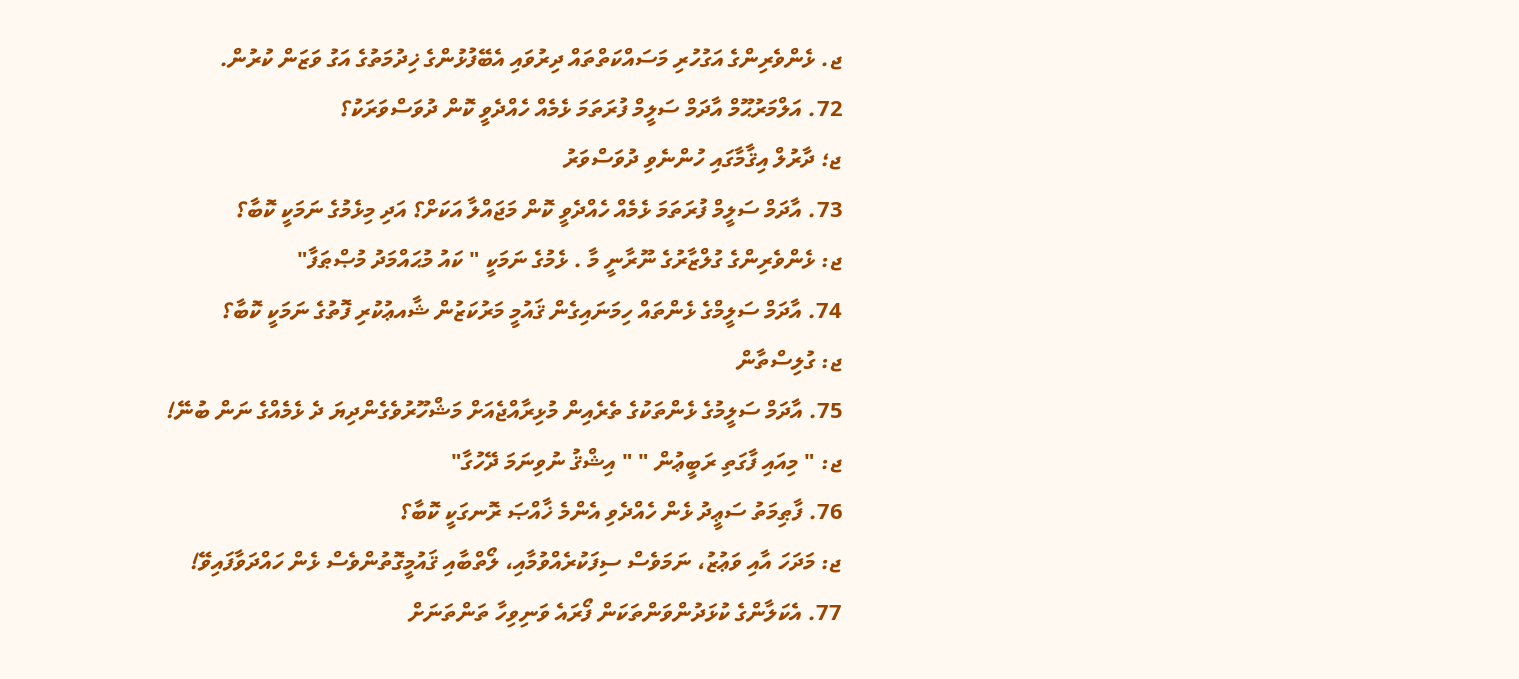ޖ. ޅެންވެރިންގެ އަގުހުރި މަސައްކަތްތައް ދިރުވައި އެބޭފުޅުންގެ ޚިދުމަތުގެ އަގު ވަޒަން ކުރުން.
72. އަލްމަރުޙޫމް އާދަމް ސަލީމް ފުރަތަމަ ޅެމެއް ހެއްދެވީ ކޮން ދުވަސްވަރަކު؟
ޖ؛ ދާރުލް އިޤާމާގައި ހުންނެވި ދުވަސްވަރު
73. އާދަމް ސަލީމް ފުރަތަމަ ޅެމެއް ހެއްދެވީ ކޮން މަޖައްލާ އަކަށް؟ އަދި މިޅެމުގެ ނަމަކީ ކޮބާ؟
ޖ: ޅެންވެރިންގެ ގުލްޒާރުގެ ނޫރާނީ މާ . ޅެމުގެ ނަމަކީ " ކައު މުޙައްމަދު މުޞްޠަފާ"
74. އާދަމް ސަލީމްގެ ޅެންތައް ހިމަނައިގެން ޤައުމީ މަރުކަޒުން ޝާއޢުކުރި ފޮތުގެ ނަމަކީ ކޮބާ؟
ޖ: ގުލިސްތާން
75. އާދަމް ސަލީމުގެ ޅެންތަކުގެ ތެރެއިން މުޅިރާއްޖެއަށް މަޝްހޫރުވެގެންދިޔަ ދެ ޅެމެއްގެ ނަން ބުނޭ!
ޖ: " މިއައި ފާގަތި ރަބީޢުން " " އިޝްޤު ނުވިނަމަ ދޭހުގާ"
76. ފާޠިމަތު ސަޢީދު ޅެން ހެއްދެވި އެންމެ ޚާއްޞަ ރޮނގަކީ ކޮބާ؟
ޖ: މަދަހަ އާއި ވަޢުޒު، ނަމަވެސް ސިފަކުރެއްވުމާއި، ލޯތްބާއި ޤައުމީގޮތުންވެސް ޅެން ހައްދަވާފައިވޭ!
77. އެކަލާންގެ ކުޅަދުންވަންތަކަން ފޯރައެ ވަނިވިހާ ތަންތަނަށް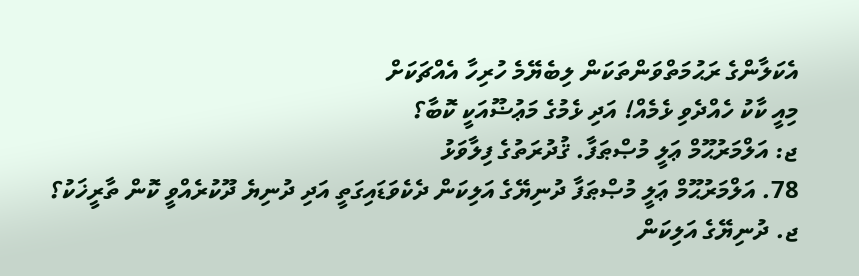އެކަލާންގެ ރަޙުމަތްވަންތަކަން ލިބެޔޭމެ ހުރިހާ އެއްޗަކަށް
މިއީ ކާކު ހެއްދެވި ޅެމެއް! އަދި ޅެމުގެ މަޢުޟޫއަކީ ކޮބާ؟
ޖ: އަލްމަރުޙޫމް ޢަލީ މުޞްޠަފާ. ޤުދުރަތުގެ ފިލާވަޅު
78. އަލްމަރުޙޫމް ޢަލީ މުޞްޠަފާ ދުނިޔޭގެ އަލިކަން ދެކެވަޑައިގަތީ އަދި ދުނިޔެ ދޫކުރެއްވީ ކޮން ތާރީޚަކު؟
ޖ. ދުނިޔޭގެ އަލިކަން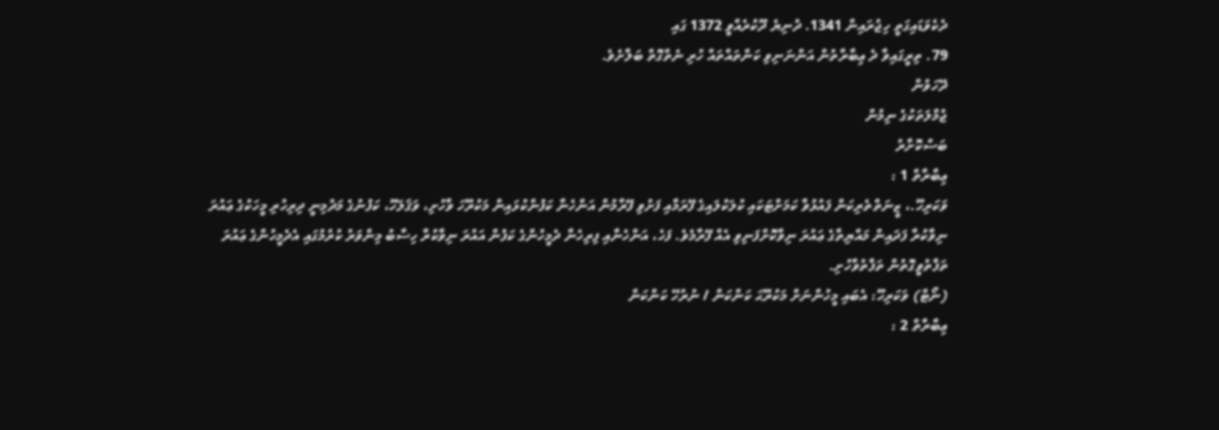ދެކެވަޑައިގަތީ ހިޖުރައިން 1341. ދުނިޔެ ދޫކުރެއްވީ 1372 ގައި
79. ތިރީގައިވާ ދެ ޢިބާރާތުން އަންނަނިވި ކަންތައްތައް ހުރި ނެތްގޮތް ބަލާށެވެ.
ދޭހަވުން
ޖުމްލަތަކުގެ ނިމުން
ބަސްކޮށާރު
ޢިބާރާތް 1 :
ވަކަރިހޫ.، ޒީނަތްތެރިކަން ފައުޅުވާ ކަމަށްޓަކައި ކުލަކުލައިގެ ފޭރަމާއި ފަށުވި ފޭރާމުން އަންހެނާ ކަފުންކުޅައިން މަކުރޫހަ ވާހުށި، ވަޤަލަހޫ، ކަފުނުގެ މަދުމިނީ ދިރިހުރި މީހަކުގެ ޢައުރަ ނިވާކުރާ ފަދައިން މައްޔިތާގެ ޢައުރަ ނިވާކޮށްފަނިވި އެއް ފޭރާމެވެ. ފަހެ، އަންހެނާއި ފިރިހެނާ ދެމީހުންގެ ކަފުން އައުރަ ނިވާކުރާ ހިސާބު މިންވަރު ކުރުމުގައި އެދެމީހުންގެ ޢައުރަ ތަފާތުވީގޮތުން ތަފާތުވާހުށި.
(ނޯޓް) ވަކަރިހޫ: އެބައި މީހުންނަށް މަކުރޫޙަ ކަންކަން / ނުރުހޭ ކަންކަން
ޢިބާރާތް 2 :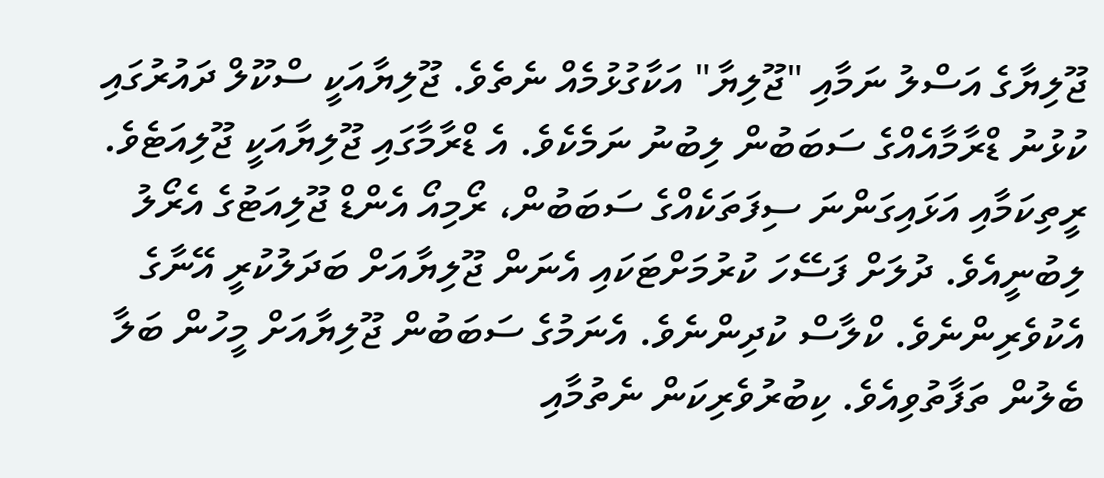ޖޫލިޔާގެ އަސްލު ނަމާއި "ޖޫލިޔާ" އަކާގުޅުމެއް ނެތެވެ. ޖޫލިޔާއަކީ ސްކޫލް ދައުރުގައި ކުޅުނު ޑްރާމާއެއްގެ ސަބަބުން ލިބުނު ނަމެކެވެ. އެ ޑްރާމާގައި ޖޫލިޔާއަކީ ޖޫލިއަޓެވެ. ރީތިކަމާއި އަޅައިގަންނަ ސިފަތަކެއްގެ ސަބަބުން، ރޯމިއޯ އެންޑް ޖޫލިއަޓުގެ އެރޯލު ލިބުނީއެވެ. ދުލަށް ފަސޭހަ ކުރުމަށްޓަކައި އެނަން ޖޫލިޔާއަށް ބަދަލުކުރީ އޭނާގެ އެކުވެރިންނެވެ. ކްލާސް ކުދިންނެވެ. އެނަމުގެ ސަބަބުން ޖޫލިޔާއަށް މީހުން ބަލާ ބެލުން ތަފާތުވިއެވެ. ކިބުރުވެރިކަން ނެތުމާއި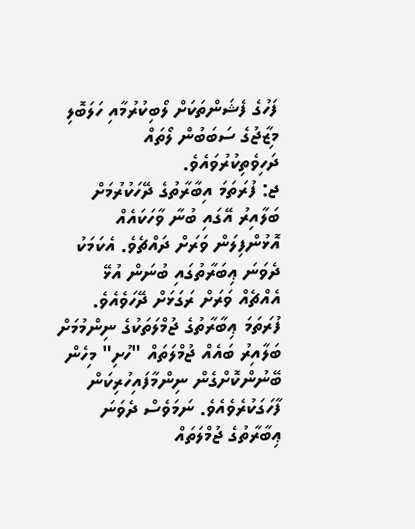ފަހުގެ ފެޝަންތަކަށް ލޯބިކުރުމާއި ހަލަބޮލި މިޒާޖުގެ ސަބަބުން ލޯތައް ދަހިވެތިކުރުވައެވެ.
ޖ: ފުރަތަމަ އިބާރާތުގެ ދޭހަކުރުމަށް ބަލާއިރު އޭގައި ބުނާ ވާހަކައެއް އޮޅުންފިލަން ވަރަށް ދައްޗެވެ. އެކަމަކު ދެވަނަ ޢިބަރާތުގައި ބުނަން އުޅޭ އެއްޗެއް ވަރަށް ރަގަޅަށް ދޭހަވެއެވެ. ފުރަތަމަ ޢިބާރާތުގެ ޖުމްލަތަކުގެ ނިންމުމަށް ބަލާއިރު ބައެއް ޖުމްލަތައް "ހުށި" މިހެން ބޭނުންކޮށްގެން ނިންމާފައިހުރިކަން ފާހަގަކުރެވެއެވެ. ނަމަވެސް ދެވަނަ ޢިބާރާތުގެ ޖުމްލަތައް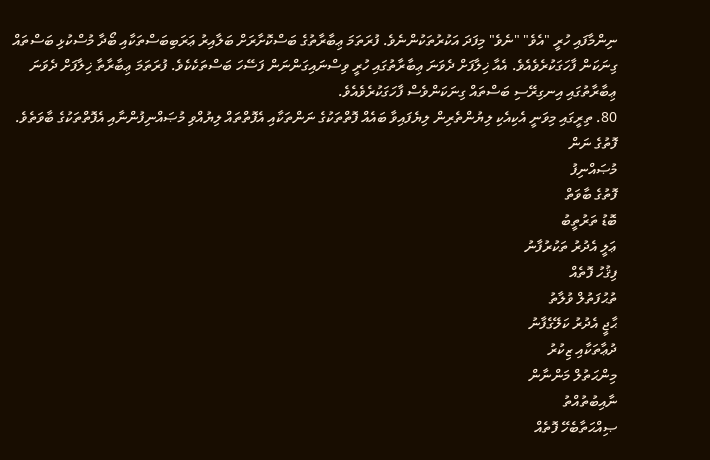ނިންމާފައި ހުރީ "އެވެ" "ނެވެ" މިފަދަ އަކުރުތަކުންނެވެ. ފުރަތަމަ ޢިބާރާތުގެ ބަސްކޮށާރަށް ބަލާއިރު ޢަރަބިބަސްތަކާއި ބޯދާ މުސްކުޅި ބަސްތައް ގިނަކަން ފާހަގަކުރެވެއެވެ. އެއާ ޚިލާފަށް ދެވަނަ ޢިބާރާތުގައި ހުރީ ވިސްނައިގަންނަން ފަސޭހަ ބަސްތަކެކެވެ. ފުރަތަމަ ޢިބާރާތާ ޚިލާފަށް ދެވަނަ ޢިބާރާތުގައި އިނގިރޭސި ބަސްތައް ގިނަކަންވެސް ފާހަގަކުރެވެއެވެ.
80. ތިރީގައި މިވަނީ އެކިއެކި ލިޔުންތެރިން ލިޔެފައިވާ ބައެއް ފޮތްތަކުގެ ނަންތަކާއި އެފޮތްތައް ލިޔުއްވި މުޞައްނިފުންނާއި އެފޮތްތަކުގެ ބާވަތެވެ.
ފޮތުގެ ނަން
މުޞައްނިފު
ފޮތުގެ ބާވަތް
ބޮޑު ތަރުތީބު
ޢަލީ އެދުރު ތަކުރުފާނު
ފިޤުހު ފޮތެއް
ތުޙުފަތުލް ވުލާތު
ޙާޖީ އެދުރު ކަލޭގެފާނު
ދުޢާތަކާއި ޒިކުރު
މިންޙަތުލް މަންނާން
ނާއިބުތުއްތު
ޞިއްޙަތާބެހޭ ފޮތެއް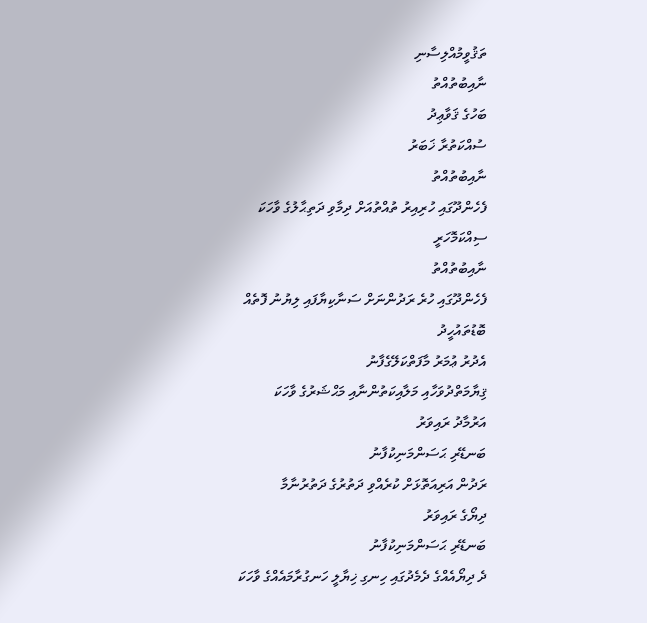ތަޤުވީމުއްލިސާނި
ނާއިބުތުއްތު
ބަހުގެ ޤަވާޢިދު
ސުއްކަތުރާ ޚަބަރު
ނާއިބުތުއްތު
ފެހެންދޫގައި ހުރިއިރު ތުއްތުއަށް ދިމާވި ދަތިޙާލުގެ ވާހަކަ
ސިއްކަމޮހަރީ
ނާއިބުތުއްތު
ފެހެންދޫގައި ހުރެ ރަދުންނަށް ސަނާކިޔާފައި ލިޔުނު ފޮތެއް
ބޮޑުތައުހީދު
އެދުރު ޢުމަރު މާފަތްކަލޭގެފާނު
ޤިޔާމަތްދުވަހާއި މަލާއިކަތުންނާއި މަޙްޝަރުގެ ވާހަކަ
އަރުމާދު ރައިވަރު
ބަނޑޭރި ޙަސަންމަނިކުފާނު
ރަދުން އަރިއަތޮޅަށް ކުރެއްވި ދަތުރުގެ ދަތުރުނާމާ
ދިޔޯގެ ރައިވަރު
ބަނޑޭރި ޙަސަންމަނިކުފާނު
ދެ ދިޔޯއެއްގެ ދެމެދުގައި ހިނގި ޚިޔާލީ ހަނގުރާމައެއްގެ ވާހަކަ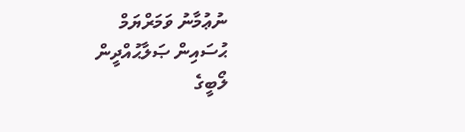ނުޢުމާނު ވަމަރްޔަމް
ޙުސައިން ޞަލާޙުއްދީން
ލޯބީގެ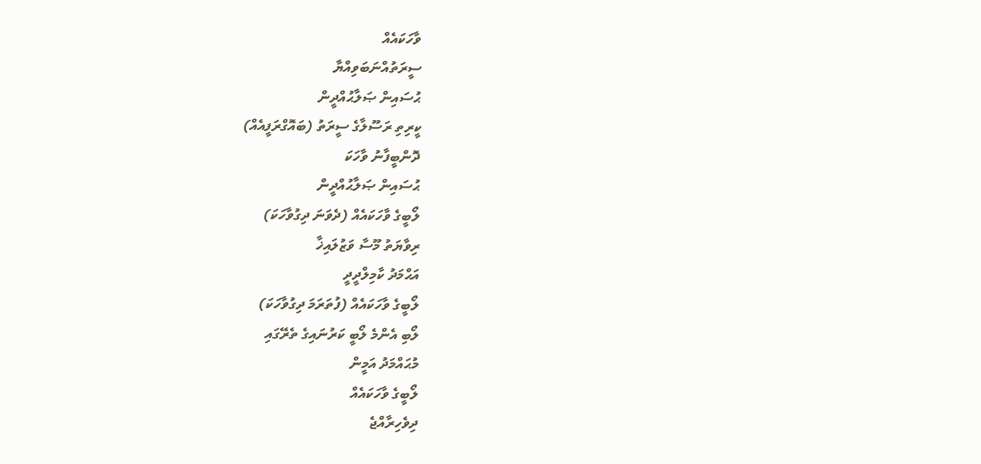ވާހަކައެއް
ސީރަތުއްނަބަވިއްޔާ
ޙުސައިން ޞަލާޙުއްދީން
ކީރިތި ރަސޫލާގެ ސީރަތު (ބައޮގްރަފީއެއް)
ދޮންބީފާނު ވާހަކަ
ޙުސައިން ޞަލާޙުއްދީން
ލޯބީގެ ވާހަކައެއް (ދެވަނަ ދިގުވާހަކަ)
ރިވާޔަތު މޫސާ ވަޒުލައިޚާ
އަޙްމަދު ކާމިލްދީދީ
ލޯބީގެ ވާހަކައެއް (ފުތަރަމަ ދިގުވާހަކަ)
ލޯބި އެންމެ ލޯބީ ކަރުނައިގެ ތެރޭގައި
މުޙައްމަދު އަމީން
ލޯބީގެ ވާހަކައެއް
ދިވެހިރާއްޖެ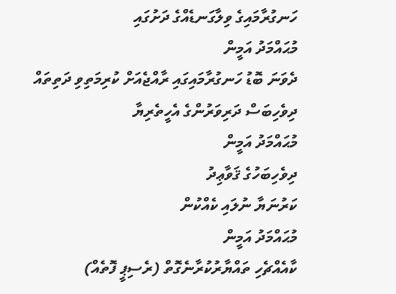ހަނގުރާމައިގެ ވިލާގަނޑެއްގެ ދަށުގައި
މުޙައްމަދު އަމީން
ދެވަނަ ބޮޑު ހަނގުރާމައިގައި ރާއްޖެއަށް ކުރިމަތިވި ދަތިތައް
ދިވެހިބަސް ދަރިވަރުންގެ އެހީތެރިޔާ
މުޙައްމަދު އަމީން
ދިވެހިބަހުގެ ޤަވާޢިދު
ކަރުނަޔާ ނުލައި ކެއްކުން
މުޙައްމަދު އަމީން
ކާއެއްޗެހި ތައްޔާރުކުރާނެގޮތް (ރެސިޕީ ފޮތެއް)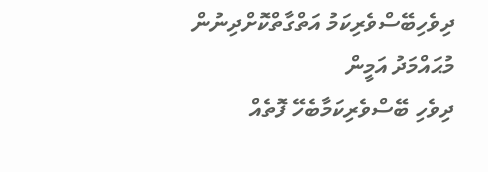ދިވެހިބޭސްވެރިކަމު އަތްގާތްކޮށްދިނުން
މުޙައްމަދު އަމީން
ދިވެހި ބޭސްވެރިކަމާބެހޭ ފޮތެއް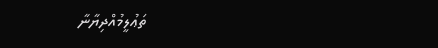ތަޢުލީމުއްދިޔާނާ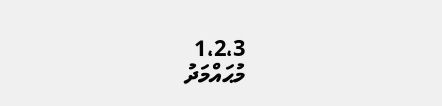1،2،3
މުޙައްމަދު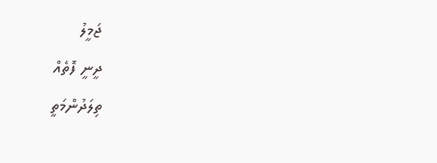ޖަމީލު
ދީނީ ފޮތެއް
ތިލަދުންމަތީ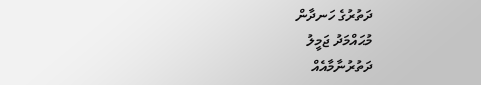ދަތުރުގެ ހަނދާން
މުޙައްމަދު ޖަމީލު
ދަތުރުނާމާއެއް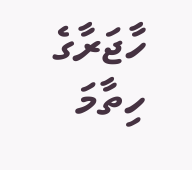ހާޖަރާގެ ހިތާމަ